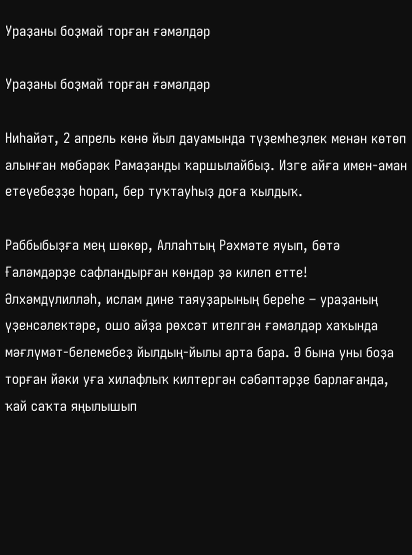Ураҙаны боҙмай торған ғәмәлдәр

Ураҙаны боҙмай торған ғәмәлдәр

Ниһайәт, 2 апрель көнө йыл дауамында түҙемһеҙлек менән көтөп алынған мөбәрәк Рамаҙанды ҡаршылайбыҙ. Изге айға имен-аман етеүебеҙҙе һорап, бер туҡтауһыҙ доға ҡылдыҡ.

Раббыбыҙға мең шөкөр, Аллаһтың Рәхмәте яуып, бөтә Ғаләмдәрҙе сафландырған көндәр ҙә килеп етте! Әлхәмдүлилләһ, ислам дине таяуҙарының береһе – ураҙаның үҙенсәлектәре, ошо айҙа рөхсәт ителгән ғәмәлдәр хаҡында мәғлүмәт-белемебеҙ йылдың-йылы арта бара. Ә бына уны боҙа торған йәки уға хилафлыҡ килтергән сәбәптәрҙе барлағанда, ҡай саҡта яңылышып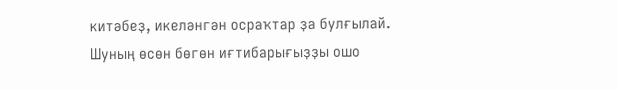китәбеҙ, икеләнгән осраҡтар ҙа булғылай. Шуның өсөн бөгөн иғтибарығыҙҙы ошо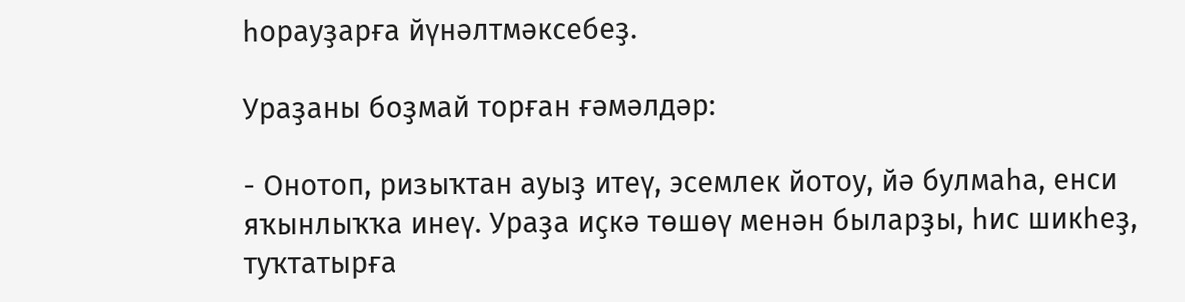һорауҙарға йүнәлтмәксебеҙ.

Ураҙаны боҙмай торған ғәмәлдәр:

- Онотоп, ризыҡтан ауыҙ итеү, эсемлек йотоу, йә булмаһа, енси яҡынлыҡҡа инеү. Ураҙа иҫкә төшөү менән быларҙы, һис шикһеҙ, туҡтатырға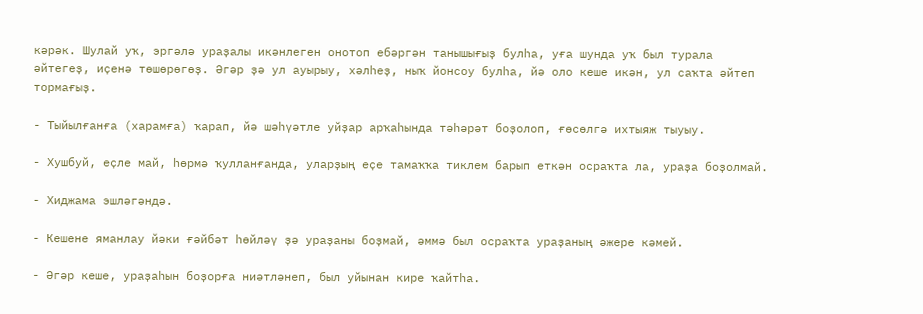кәрәк. Шулай уҡ, эргәлә ураҙалы икәнлеген онотоп ебәргән танышығыҙ булһа, уға шунда уҡ был турала әйтегеҙ, иҫенә төшөрөгөҙ. Әгәр ҙә ул ауырыу, хәлһеҙ, ныҡ йонсоу булһа, йә оло кеше икән, ул саҡта әйтеп тормағыҙ.

- Тыйылғанға (харамға) ҡарап, йә шәһүәтле уйҙар арҡаһында тәһәрәт боҙолоп, ғөсөлгә ихтыяж тыуыу.

- Хушбуй, еҫле май, һөрмә ҡулланғанда, уларҙың еҫе тамаҡҡа тиклем барып еткән осраҡта ла, ураҙа боҙолмай.

- Хиджама эшләгәндә.

- Кешене яманлау йәки ғәйбәт һөйләү ҙә ураҙаны боҙмай, әммә был осраҡта ураҙаның әжере кәмей.

- Әгәр кеше, ураҙаһын боҙорға ниәтләнеп, был уйынан кире ҡайтһа.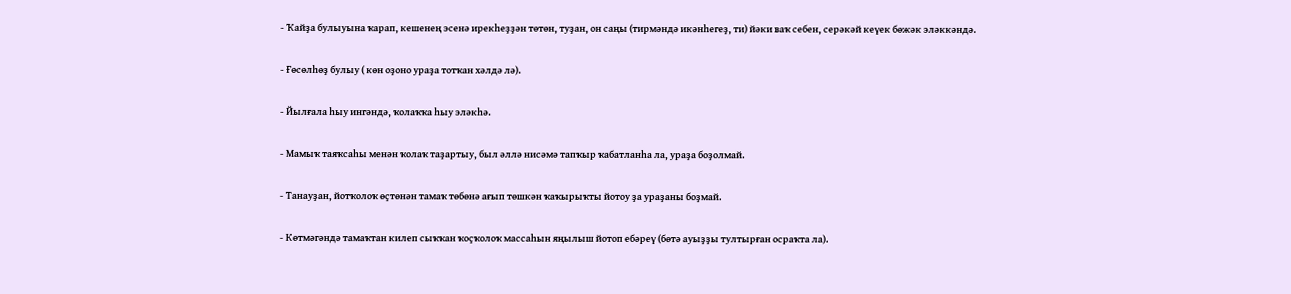- Ҡайҙа булыуына ҡарап, кешенең эсенә ирекһеҙҙән төтөн, туҙан, он саңы (тирмәндә икәнһегеҙ, ти) йәки ваҡ себен, серәкәй кеүек бөжәк эләккәндә.

- Ғөсөлһөҙ булыу ( көн оҙоно ураҙа тотҡан хәлдә лә).

- Йылғала һыу ингәндә, ҡолаҡҡа һыу эләкһә.

- Мамыҡ таяҡсаһы менән ҡолаҡ таҙартыу, был әллә нисәмә тапҡыр ҡабатланһа ла, ураҙа боҙолмай.

- Танауҙан, йотҡолоҡ өҫтөнән тамаҡ төбөнә ағып төшкән ҡаҡырыҡты йотоу ҙа ураҙаны боҙмай.

- Көтмәгәндә тамаҡтан килеп сыҡҡан ҡоҫҡолоҡ массаһын яңылыш йотоп ебәреү (бөтә ауыҙҙы тултырған осраҡта ла).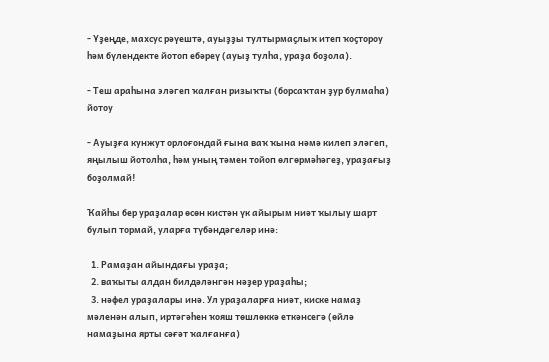- Үҙеңде, махсус рәүештә, ауыҙҙы тултырмаҫлыҡ итеп ҡоҫтороу һәм бүлендекте йотоп ебәреү (ауыҙ тулһа, ураҙа боҙола).

- Теш араһына эләгеп ҡалған ризыҡты (борсаҡтан ҙур булмаһа) йотоу

- Ауыҙға кунжут орлоғондай ғына ваҡ ҡына нәмә килеп эләгеп, яңылыш йотолһа, һәм уның тәмен тойоп өлгөрмәһәгеҙ, ураҙағыҙ боҙолмай!

Ҡайһы бер ураҙалар өсөн кистән үк айырым ниәт ҡылыу шарт булып тормай, уларға түбәндәгеләр инә:

  1. Рамаҙан айындағы ураҙа;
  2. ваҡыты алдан билдәләнгән нәҙер ураҙаһы;
  3. нәфел ураҙалары инә. Ул ураҙаларға ниәт, киске намаҙ мәленән алып, иртәгәһен ҡояш төшлөккә еткәнсегә (өйлә намаҙына ярты сәғәт ҡалғанға)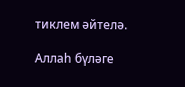тиклем әйтелә.

Аллаһ бүләге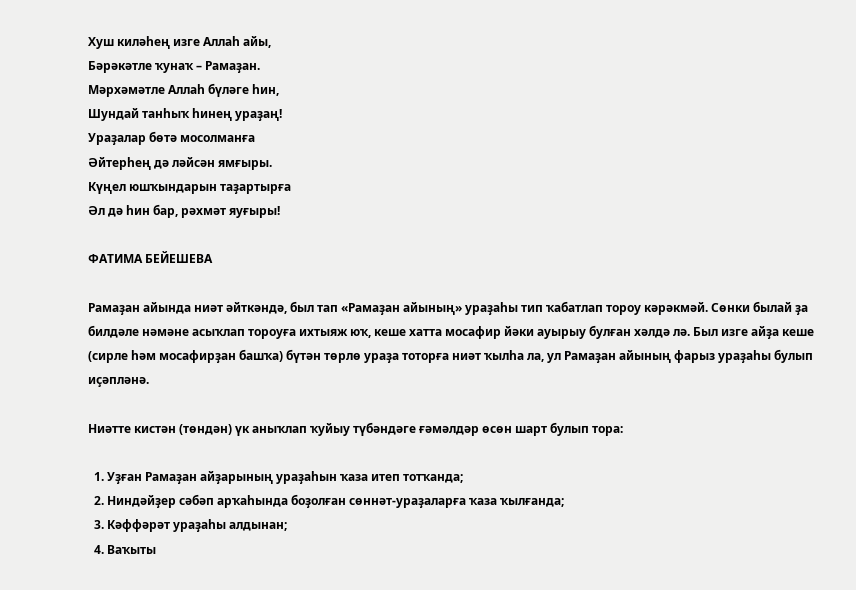Хуш киләһең изге Аллаһ айы,
Бәрәкәтле ҡунаҡ – Рамаҙан.
Мәрхәмәтле Аллаһ бүләге һин,
Шундай танһыҡ һинең ураҙаң!
Ураҙалар бөтә мосолманға
Әйтерһең дә ләйсән ямғыры.
Күңел юшҡындарын таҙартырға
Әл дә һин бар, рәхмәт яуғыры!

ФАТИМА БЕЙЕШЕВА

Рамаҙан айында ниәт әйткәндә, был тап «Рамаҙан айының» ураҙаһы тип ҡабатлап тороу кәрәкмәй. Сөнки былай ҙа билдәле нәмәне асыҡлап тороуға ихтыяж юҡ, кеше хатта мосафир йәки ауырыу булған хәлдә лә. Был изге айҙа кеше (сирле һәм мосафирҙан башҡа) бүтән төрлө ураҙа тоторға ниәт ҡылһа ла, ул Рамаҙан айының фарыз ураҙаһы булып иҫәпләнә.

Ниәтте кистән (төндән) үк аныҡлап ҡуйыу түбәндәге ғәмәлдәр өсөн шарт булып тора:

  1. Уҙған Рамаҙан айҙарының ураҙаһын ҡаза итеп тотҡанда;
  2. Ниндәйҙер сәбәп арҡаһында боҙолған сөннәт-ураҙаларға ҡаза ҡылғанда;
  3. Кәффәрәт ураҙаһы алдынан;
  4. Ваҡыты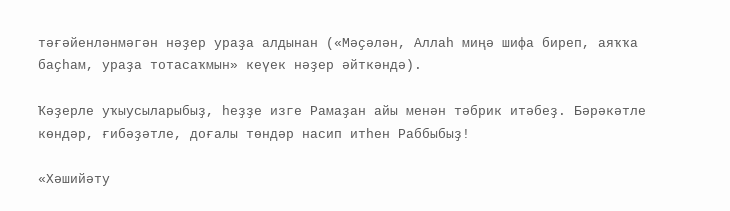тәғәйенләнмәгән нәҙер ураҙа алдынан («Мәҫәлән, Аллаһ миңә шифа биреп, аяҡҡа баҫһам, ураҙа тотасаҡмын» кеүек нәҙер әйткәндә).

Ҡәҙерле уҡыусыларыбыҙ, һеҙҙе изге Рамаҙан айы менән тәбрик итәбеҙ. Бәрәкәтле көндәр, ғибәҙәтле, доғалы төндәр насип итһен Раббыбыҙ!

«Хәшийәту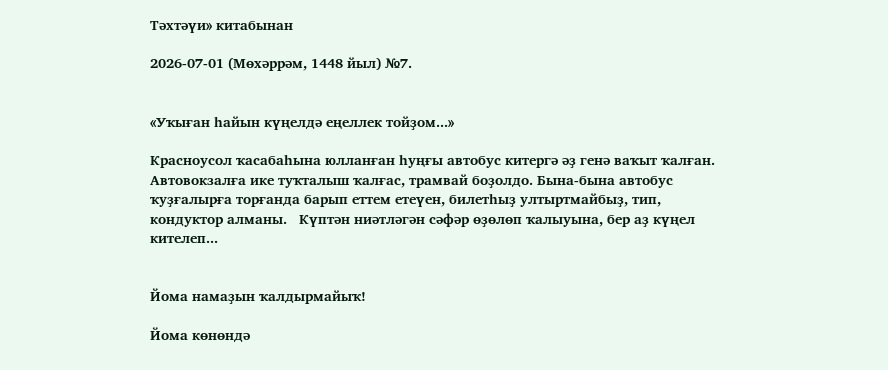Тәхтәүи» китабынан

2026-07-01 (Мөхәррәм, 1448 йыл) №7.


«Уҡыған һайын күңелдә еңеллек тойҙом...»

Красноусол ҡасабаһына юлланған һуңғы автобус китергә әҙ генә ваҡыт ҡалған. Автовокзалға ике туҡталыш ҡалғас, трамвай боҙолдо. Бына-бына автобус ҡуҙғалырға торғанда барып еттем етеүен, билетһыҙ ултыртмайбыҙ, тип, кондуктор алманы.   Күптән ниәтләгән сәфәр өҙөлөп ҡалыуына, бер аҙ күңел кителеп...


Йома намаҙын ҡалдырмайыҡ!

Йома көнөндә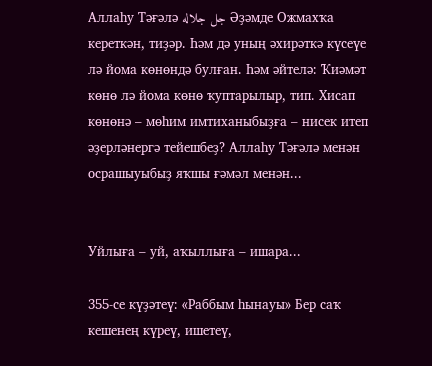Аллаһу Тәғәлә جل جلاله Әҙәмде Ожмахҡа кереткән, тиҙәр. Һәм дә уның әхирәткә күсеүе лә йома көнөндә булған. Һәм әйтелә: Ҡиәмәт көнө лә йома көнө ҡуптарылыр, тип. Хисап көнөнә – мөһим имтиханыбыҙға – нисек итеп әҙерләнергә тейешбеҙ? Аллаһу Тәғәлә менән осрашыуыбыҙ яҡшы ғәмәл менән...


Уйлыға – уй, аҡыллыға – ишара...

355-се күҙәтеү: «Раббым һынауы» Бер саҡ кешенең күреү, ишетеү,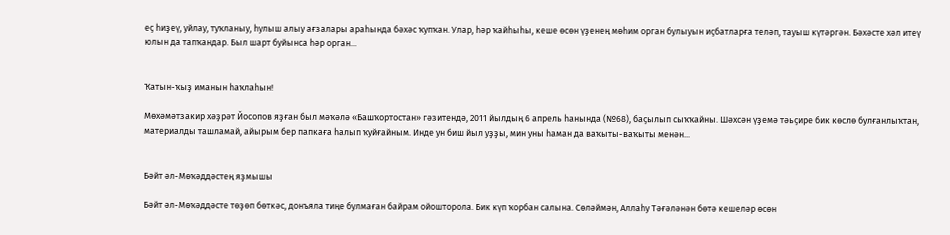еҫ һиҙеү, уйлау, туҡланыу, һулыш алыу ағзалары араһында бәхәс ҡупҡан. Улар, һәр ҡайһыһы, кеше өсөн үҙенең мөһим орган булыуын иҫбатларға теләп, тауыш күтәргән. Бәхәсте хәл итеү юлын да тапҡандар. Был шарт буйынса һәр орган...


Ҡатын-ҡыҙ иманын һаҡлаһын!

Мөхәмәтзакир хәҙрәт Йосопов яҙған был мәҡәлә «Башҡортостан» гәзитендә, 2011 йылдың 6 апрель һанында (№68), баҫылып сыҡҡайны. Шәхсән үҙемә тәьҫире бик көслө булғанлыҡтан, материалды ташламай, айырым бер папкаға һалып ҡуйғайным. Инде ун биш йыл уҙҙы, мин уны һаман да ваҡыты-ваҡыты менән...


Бәйт әл-Мөҡәддәстең яҙмышы

Бәйт әл-Мөҡәддәсте төҙөп бөткәс, донъяла тиңе булмаған байрам ойошторола. Бик күп ҡорбан салына. Сөләймән, Аллаһу Тәғәләнән бөтә кешеләр өсөн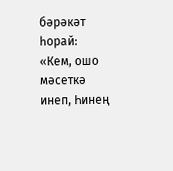бәрәкәт һорай: «Кем, ошо мәсеткә инеп, Һинең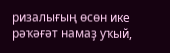ризалығың өсөн ике рәҡәғәт намаҙ уҡый,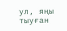ул, яңы тыуған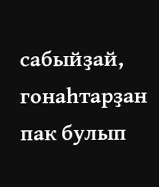сабыйҙай, гонаһтарҙан пак булып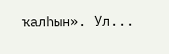ҡалһын». Ул...